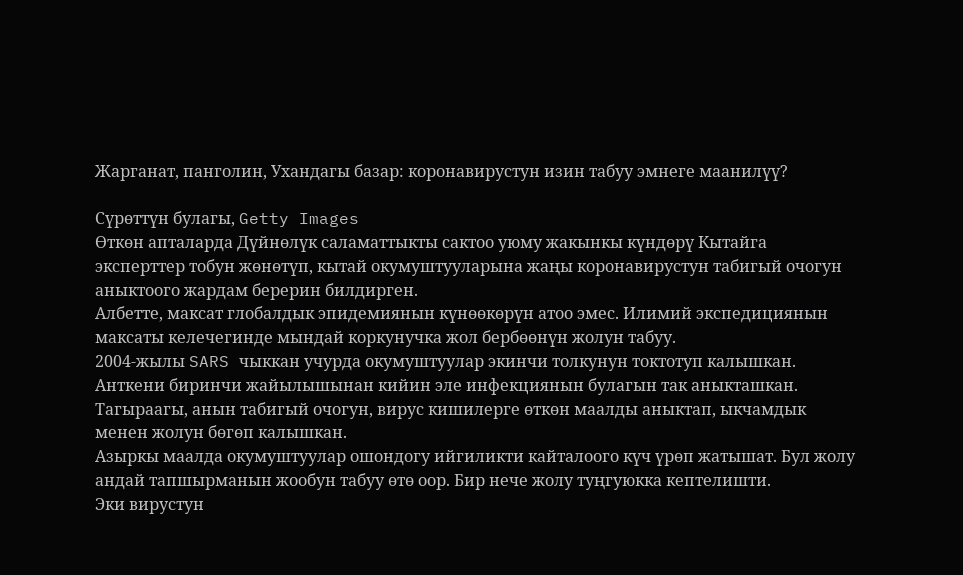Жарганат, панголин, Ухандагы базар: коронавирустун изин табуу эмнеге маанилүү?

Сүрөттүн булагы, Getty Images
Өткөн апталарда Дүйнөлүк саламаттыкты сактоо уюму жакынкы күндөрү Кытайга эксперттер тобун жөнөтүп, кытай окумуштууларына жаңы коронавирустун табигый очогун аныктоого жардам берерин билдирген.
Албетте, максат глобалдык эпидемиянын күнөөкөрүн атоо эмес. Илимий экспедициянын максаты келечегинде мындай коркунучка жол бербөөнүн жолун табуу.
2004-жылы SARS чыккан учурда окумуштуулар экинчи толкунун токтотуп калышкан. Анткени биринчи жайылышынан кийин эле инфекциянын булагын так аныкташкан. Тагыраагы, анын табигый очогун, вирус кишилерге өткөн маалды аныктап, ыкчамдык менен жолун бөгөп калышкан.
Азыркы маалда окумуштуулар ошондогу ийгиликти кайталоого күч үрөп жатышат. Бул жолу андай тапшырманын жообун табуу өтө оор. Бир нече жолу туңгуюкка кептелишти.
Эки вирустун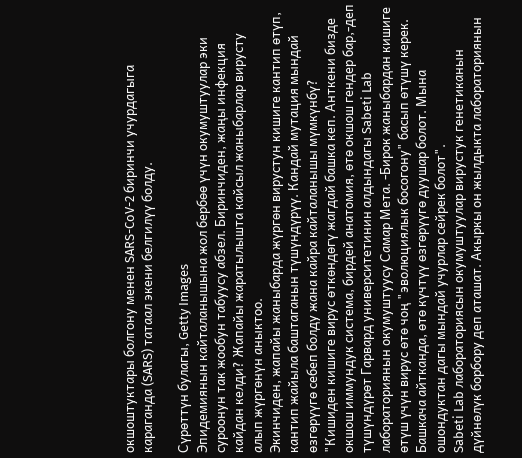окшоштуктары болгону менен SARS-CoV-2 биринчи учурдагыга караганда (SARS) татаал экени белгилүү болду.

Сүрөттүн булагы, Getty Images
Эпидемиянын кайталанышына жол бербөө үчүн окумуштуулар эки суроонун так жообун табуусу абзел. Биринчиден, жаңы инфекция кайдан келди? Жапайы жаратылышта кайсыл жаныбарлар вирусту алып жүргөнүн аныктоо.
Экинчиден, жапайы жаныбарда жүргөн вирустун кишиге кантип өтүп, кантип жайыла баштаганын түшүндүрүү. Кандай мутация мындай өзгөрүүгө себеп болду жана кайра кайталанышы мүмкүнбү?
"Кишиден кишиге вирус өткөндөгү жагдай башка кеп. Анткени бизде окшош иммундук система, бирдей анатомия, өтө окшош гендер бар,-деп түшүндүрөт Гарвард университетинин алдындагы Sabeti Lab лабораториянын окумуштуусу Самар Мета. -Бирок жаныбардан кишиге өтүш үчүн вирус өтө чоң "эволюциялык босогону" басып өтүшү керек. Башкача айтканда, өтө күчтүү өзгөрүүгө дуушар болот. Мына ошондуктан дагы мындай учурлар сейрек болот".
Sabeti Lab лабораториясын окумуштуулар вирустук генетиканын дүйнөлүк борбору деп аташат. Акыркы он жылдыкта лабораториянын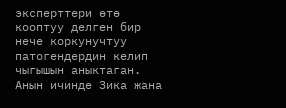эксперттери өтө кооптуу делген бир нече коркунучтуу патогендердин келип чыгышын аныктаган. Анын ичинде Зика жана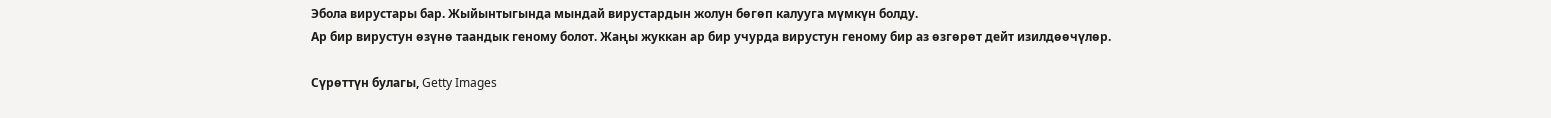Эбола вирустары бар. Жыйынтыгында мындай вирустардын жолун бөгөп калууга мүмкүн болду.
Ар бир вирустун өзүнө таандык геному болот. Жаңы жуккан ар бир учурда вирустун геному бир аз өзгөрөт дейт изилдөөчүлөр.

Сүрөттүн булагы, Getty Images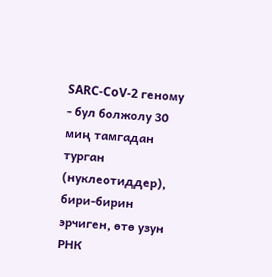SARC-CoV-2 геному - бул болжолу 30 миң тамгадан турган (нуклеотиддер), бири-бирин эрчиген, өтө узун РНК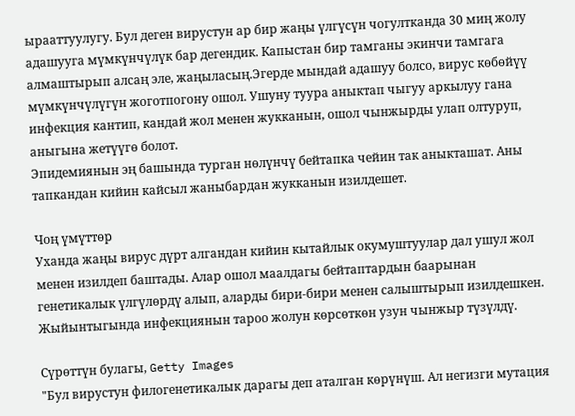ырааттуулугу. Бул деген вирустун ар бир жаңы үлгүсүн чогултканда 30 миң жолу адашууга мүмкүнчүлүк бар дегендик. Капыстан бир тамганы экинчи тамгага алмаштырып алсаң эле, жаңыласың.Эгерде мындай адашуу болсо, вирус көбөйүү мүмкүнчүлүгүн жоготпогону ошол. Ушуну туура аныктап чыгуу аркылуу гана инфекция кантип, кандай жол менен жукканын, ошол чынжырды улап олтуруп, аныгына жетүүгө болот.
Эпидемиянын эң башында турган нөлүнчү бейтапка чейин так аныкташат. Аны тапкандан кийин кайсыл жаныбардан жукканын изилдешет.

Чоң үмүттөр
Уханда жаңы вирус дүрт алгандан кийин кытайлык окумуштуулар дал ушул жол менен изилдеп баштады. Алар ошол маалдагы бейтаптардын баарынан генетикалык үлгүлөрдү алып, аларды бири-бири менен салыштырып изилдешкен. Жыйынтыгында инфекциянын тароо жолун көрсөткөн узун чынжыр түзүлдү.

Сүрөттүн булагы, Getty Images
"Бул вирустун филогенетикалык дарагы деп аталган көрүнүш. Ал негизги мутация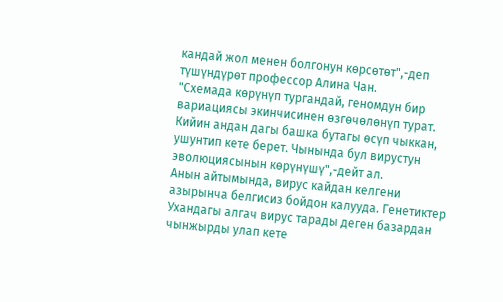кандай жол менен болгонун көрсөтөт",-деп түшүндүрөт профессор Алина Чан.
"Схемада көрүнүп тургандай, геномдун бир вариациясы экинчисинен өзгөчөлөнүп турат. Кийин андан дагы башка бутагы өсүп чыккан, ушунтип кете берет. Чынында бул вирустун эволюциясынын көрүнүшү",-дейт ал.
Анын айтымында, вирус кайдан келгени азырынча белгисиз бойдон калууда. Генетиктер Ухандагы алгач вирус тарады деген базардан чынжырды улап кете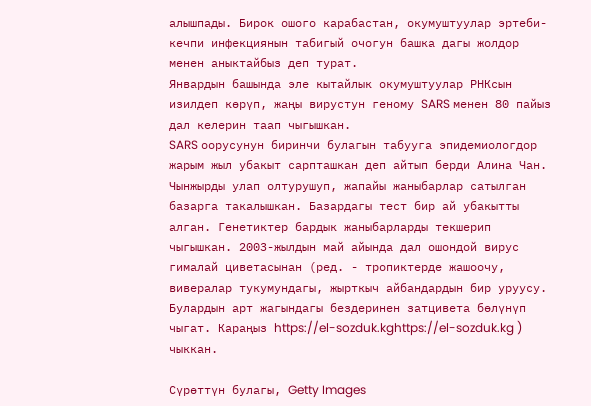алышпады. Бирок ошого карабастан, окумуштуулар эртеби-кечпи инфекциянын табигый очогун башка дагы жолдор менен аныктайбыз деп турат.
Январдын башында эле кытайлык окумуштуулар РНКсын изилдеп көрүп, жаңы вирустун геному SARS менен 80 пайыз дал келерин таап чыгышкан.
SARS оорусунун биринчи булагын табууга эпидемиологдор жарым жыл убакыт сарпташкан деп айтып берди Алина Чан. Чынжырды улап олтурушуп, жапайы жаныбарлар сатылган базарга такалышкан. Базардагы тест бир ай убакытты алган. Генетиктер бардык жаныбарларды текшерип чыгышкан. 2003-жылдын май айында дал ошондой вирус гималай циветасынан (ред. - тропиктерде жашоочу, вивералар тукумундагы, жырткыч айбандардын бир уруусу. Булардын арт жагындагы бездеринен затцивета бөлүнүп чыгат. Караңыз https://el-sozduk.kghttps://el-sozduk.kg ) чыккан.

Сүрөттүн булагы, Getty Images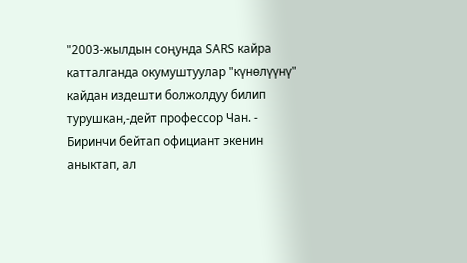"2003-жылдын соңунда SARS кайра катталганда окумуштуулар "күнөлүүнү" кайдан издешти болжолдуу билип турушкан,-дейт профессор Чан. - Биринчи бейтап официант экенин аныктап, ал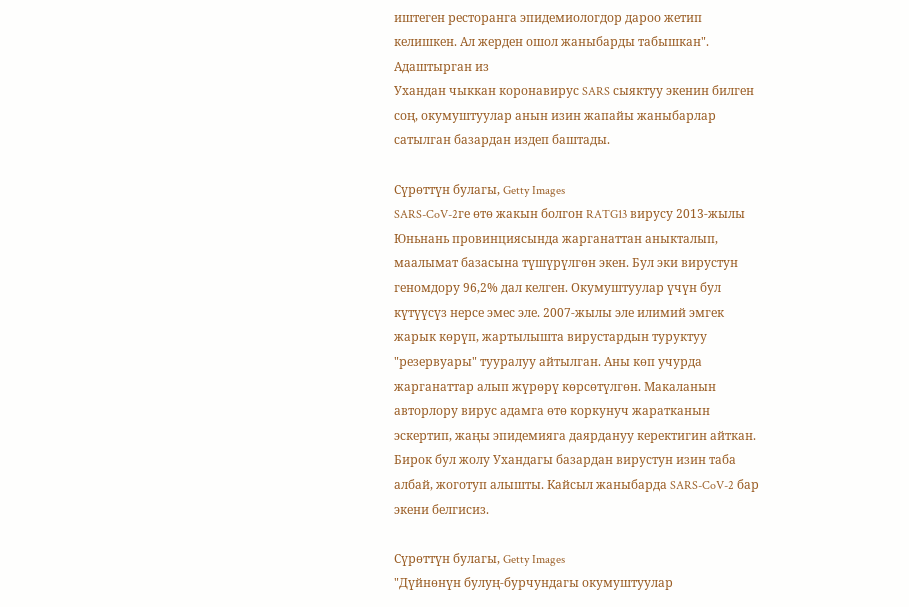иштеген ресторанга эпидемиологдор дароо жетип келишкен. Ал жерден ошол жаныбарды табышкан".
Адаштырган из
Ухандан чыккан коронавирус SARS сыяктуу экенин билген соң, окумуштуулар анын изин жапайы жаныбарлар сатылган базардан издеп баштады.

Сүрөттүн булагы, Getty Images
SARS-CoV-2ге өтө жакын болгон RATG13 вирусу 2013-жылы Юньнань провинциясында жарганаттан аныкталып, маалымат базасына түшүрүлгөн экен. Бул эки вирустун геномдору 96,2% дал келген. Окумуштуулар үчүн бул күтүүсүз нерсе эмес эле. 2007-жылы эле илимий эмгек жарык көрүп, жартылышта вирустардын туруктуу "резервуары" тууралуу айтылган. Аны көп учурда жарганаттар алып жүрөрү көрсөтүлгөн. Макаланын авторлору вирус адамга өтө коркунуч жаратканын эскертип, жаңы эпидемияга даярдануу керектигин айткан. Бирок бул жолу Ухандагы базардан вирустун изин таба албай, жоготуп алышты. Кайсыл жаныбарда SARS-CoV-2 бар экени белгисиз.

Сүрөттүн булагы, Getty Images
"Дүйнөнүн булуң-бурчундагы окумуштуулар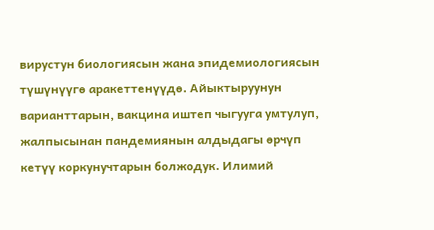вирустун биологиясын жана эпидемиологиясын түшүнүүгө аракеттенүүдө. Айыктыруунун варианттарын, вакцина иштеп чыгууга умтулуп, жалпысынан пандемиянын алдыдагы өрчүп кетүү коркунучтарын болжодук. Илимий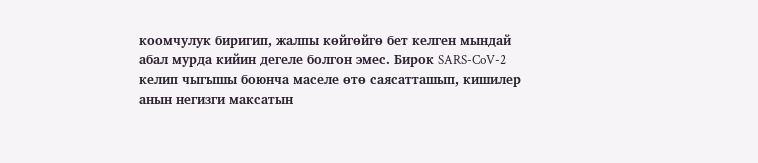коомчулук биригип, жалпы көйгөйгө бет келген мындай абал мурда кийин дегеле болгон эмес. Бирок SARS-CoV-2 келип чыгышы боюнча маселе өтө саясатташып, кишилер анын негизги максатын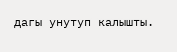дагы унутуп калышты.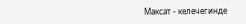Максат - келечегинде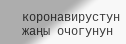коронавирустун жаңы очогунун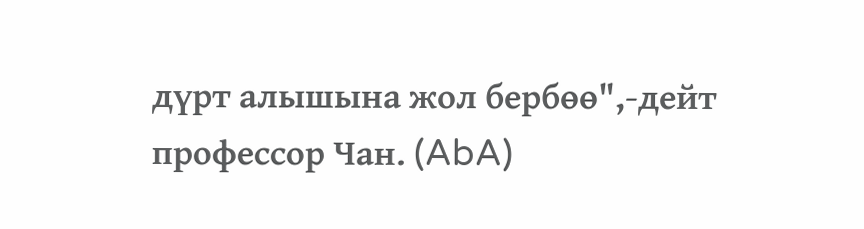дүрт алышына жол бербөө",-дейт профессор Чан. (AbA)